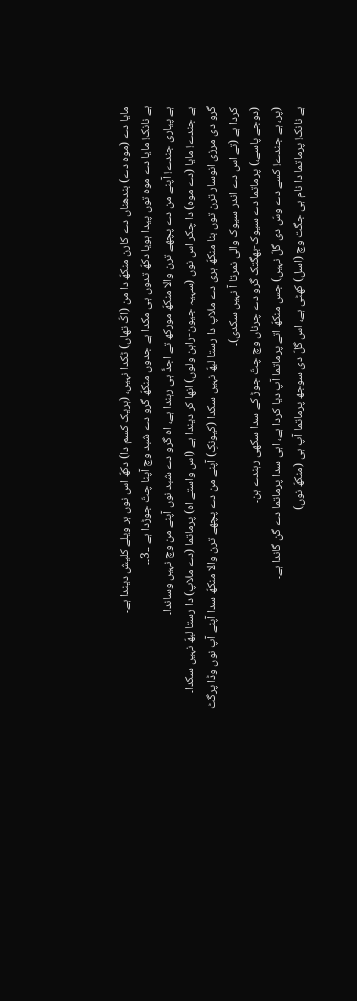مایا دے (موہ دے) بندھناں دے کارن منکھّ دا من (اکّ تھاں) ٹکدا نہیں، (ہریک کسم دا) دکھّ اس نوں ہر ویلے کلیش دیندا ہے۔
ہے نانک! مایا دے موہ توں پیدا ہویا دکھّ تدوں ہی مکدا ہے جدوں منکھّ گرو دے شبد وچ آپنا چتّ جوڑدا ہے ۔۔3۔۔
ہے پیاری جندے! آپنے من دے پچھے ترن والا منکھّ مورکھ تے اجڈّ ہی رہندا ہے، اہ گرو دے شبد نوں آپنے من وچ نہیں وساندا۔
ہے جندے! مایا (دے موہ) دا چکر اس نوں (سہیہ جیون-راہن ولوں) انھا کر دیندا ہے (اس واستے اہ) پرماتما (دے ملاپ) دا رستا لبھّ نہیں سکدا۔
گرو دی مرزی انوسار ترن توں بنا منکھّ ہری دے ملاپ دا رستا لبھّ نہیں سکدا (کیونکِ) آپنے من دے پچھے ترن والا منکھّ سدا آپنے آپ نوں وڈا پرگٹ کردا ہے (تے اس دے اندر سیوک والی نمرتا آ نہیں سکدی)۔
(دوجے پاسے،) پرماتما دے سیوک-بھگتک گرو دے چرناں وچ چتّ جوڑ کے سدا سکھی رہندے ہن۔
(پر، ہے جندے! کسے دے وسّ دی گلّ نہیں) جس منکھّ اتے پرماتما آپ دیا کردا ہے، اہی سدا پرماتما دے گن گاندا ہے۔
ہے نانک! پرماتما دا نام ہی جگت وچ (اسل) کھٹی ہے، اس گلّ دی سوجھ پرماتما آپ ہی (منکھّ نوں)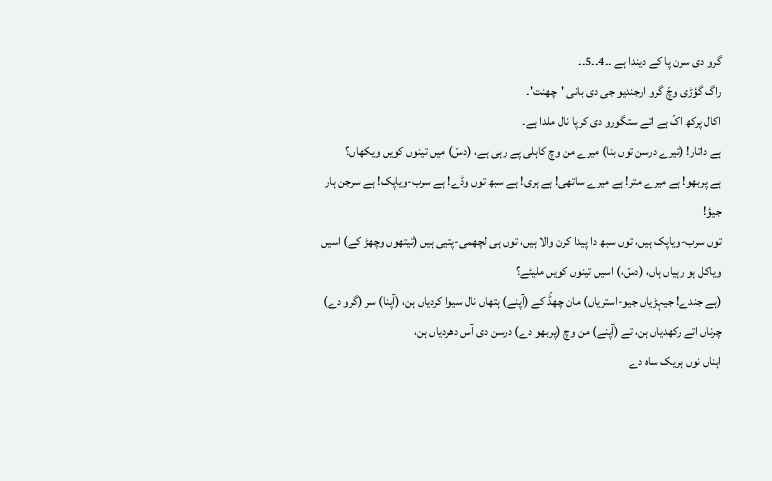گرو دی سرن پا کے دیندا ہے ۔۔4۔۔5۔۔
راگ گؤڑی وچّ گرو ارجندیو جی دی بانی 'چھنت'۔
اکال پرکھ اکّ ہے اتے ستگورو دی کرپا نال ملدا ہے۔
ہے داتار! (تیرے درسن توں بنا) میرے من وچ کاہلی پے رہی ہے، (دسّ) میں تینوں کویں ویکھاں؟
ہے پربھو! ہے میرے متر! ہے میرے ساتھی! ہے ہری! ہے سبھ توں وڈے! ہے سرب-ویاپک! ہے سرجن ہار جیؤ!
توں سرب-ویاپک ہیں، توں سبھ دا پیدا کرن والا ہیں، توں ہی لچھمی-پتیی ہیں (تیتھوں وچھڑ کے) اسیں ویاکل ہو رہیاں ہاں، (دسّ،) اسیں تینوں کویں ملیئے؟
(ہے جندے! جیہڑیاں جیو-استریاں) مان چھڈّ کے (آپنے) ہتھاں نال سیوا کردیاں ہن، (آپنا) سر (گرو دے) چرناں اتے رکھدیاں ہن، تے (آپنے) من وچ (پربھو دے) درسن دی آس دھردیاں ہن،
اہناں نوں ہریک ساہ دے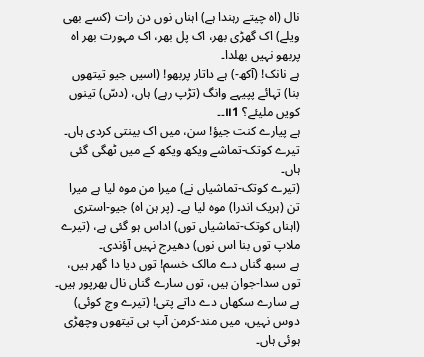نال (اہ چیتے رہندا ہے) اہناں نوں دن رات (کسے بھی ویلے) اک گھڑی بھر، اک پل بھر، اک مہورت بھر اہ پربھو نہیں بھلدا۔
ہے نانک! (آکھ-) ہے داتار پربھو! (اسیں جیو تیتھوں بنا) تہائے پپیہے وانگ (تڑپ رہے) ہاں، (دسّ) تینوں کویں ملیئے؟ ॥1۔۔
ہے پیارے کنت جیؤ! سن، میں اک بینتی کردی ہاں۔
تیرے کوتک-تماشے ویکھ ویکھ کے میں ٹھگی گئی ہاں۔
(تیرے کوتک-تماشیاں نے) میرا من موہ لیا ہے میرا تن (ہریک اندرا) موہ لیا ہے۔ (پر ہن اہ) جیو-استری (اہناں کوتک-تماشیاں توں) اداس ہو گئی ہے، (تیرے ملاپ توں بنا اس نوں) دھیرج نہیں آؤندی۔
ہے سبھ گناں دے مالک خسم! توں دیا دا گھر ہیں، توں سدا-جوان ہیں، توں سارے گناں نال بھرپور ہیں۔
ہے سارے سکھاں دے داتے پتی! (تیرے وچ کوئی) دوس نہیں، میں مند-کرمن آپ ہی تیتھوں وچھڑی ہوئی ہاں۔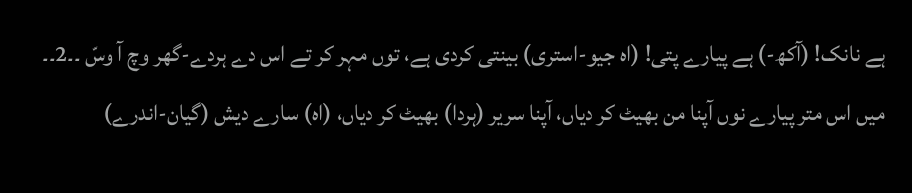ہے نانک! (آکھ-) ہے پیارے پتی! (اہ جیو-استری) بینتی کردی ہے، توں مہر کر تے اس دے ہردے-گھر وچ آ وسّ ۔۔2۔۔
میں اس متر پیارے نوں آپنا من بھیٹ کر دیاں، آپنا سریر (ہردا) بھیٹ کر دیاں، (اہ) سارے دیش (گیان-اندرے)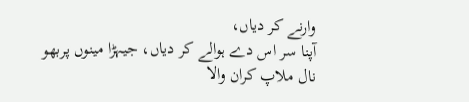وارنے کر دیاں،
آپنا سر اس دے ہوالے کر دیاں، جیہڑا مینوں پربھو نال ملاپ کران والا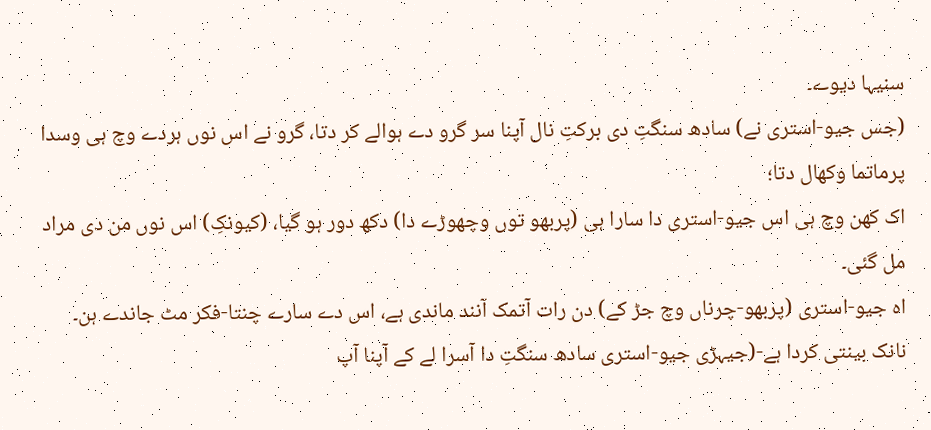سنیہا دیوے۔
(جس جیو-استری نے) سادھ سنگتِ دی برکتِ نال آپنا سر گرو دے ہوالے کر دتا، گرو نے اس نوں ہردے وچ ہی وسدا پرماتما وکھال دتا؛
اک کھن وچ ہی اس جیو-استری دا سارا ہی (پربھو توں وچھوڑے دا) دکھ دور ہو گیا، (کیونکِ) اس نوں من دی مراد مل گئی۔
اہ جیو-استری (پربھو-چرناں وچ جڑ کے) دن رات آتمک آنند ماندی ہے، اس دے سارے چنتا-فکر مٹ جاندے ہن۔
نانک بینتی کردا ہے-(جیہڑی جیو-استری سادھ سنگتِ دا آسرا لے کے آپنا آپ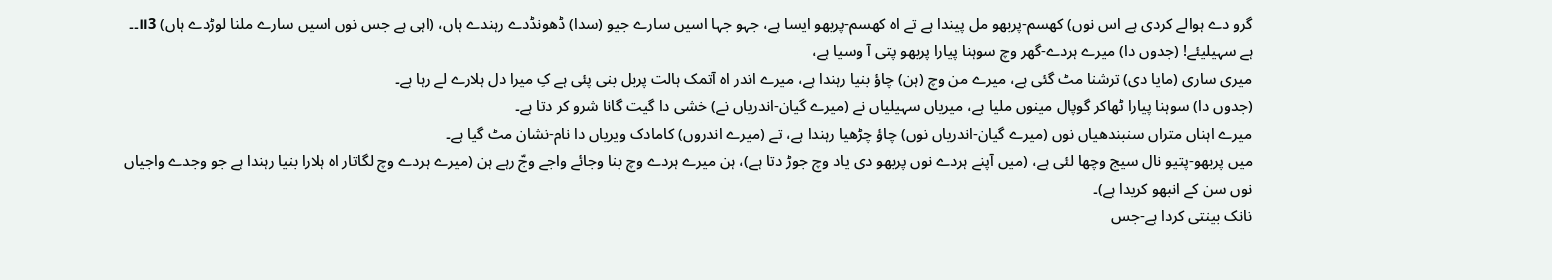گرو دے ہوالے کردی ہے اس نوں) کھسم-پربھو مل پیندا ہے تے اہ کھسم-پربھو ایسا ہے، جہو جہا اسیں سارے جیو (سدا) ڈھونڈدے رہندے ہاں، (اہی ہے جس نوں اسیں سارے ملنا لوڑدے ہاں) ॥3۔۔
ہے سہیلیئے! (جدوں دا) میرے ہردے-گھر وچ سوہنا پیارا پربھو پتی آ وسیا ہے،
میری ساری (مایا دی) ترشنا مٹ گئی ہے، میرے من وچ (ہن) چاؤ بنیا رہندا ہے، میرے اندر اہ آتمک ہالت پربل بنی پئی ہے کِ میرا دل ہلارے لے رہا ہے۔
(جدوں دا) سوہنا پیارا ٹھاکر گوپال مینوں ملیا ہے، میریاں سہیلیاں نے (میرے گیان-اندریاں نے) خشی دا گیت گانا شرو کر دتا ہے۔
میرے اہناں متراں سنبندھیاں نوں (میرے گیان-اندریاں نوں) چاؤ چڑھیا رہندا ہے، تے (میرے اندروں) کامادک ویریاں دا نام-نشان مٹ گیا ہے۔
میں پربھو-پتیو نال سیج وچھا لئی ہے، (میں آپنے ہردے نوں پربھو دی یاد وچ جوڑ دتا ہے)، ہن میرے ہردے وچ بنا وجائے واجے وجّ رہے ہن (میرے ہردے وچ لگاتار اہ ہلارا بنیا رہندا ہے جو وجدے واجیاں نوں سن کے انبھو کریدا ہے)۔
نانک بینتی کردا ہے-جس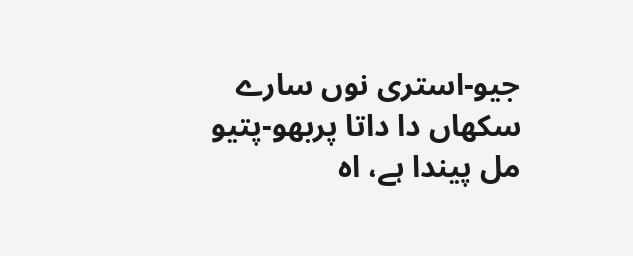جیو-استری نوں سارے سکھاں دا داتا پربھو-پتیو مل پیندا ہے، اہ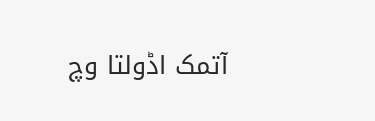آتمک اڈولتا وچ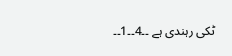ٹکی رہندی ہے ۔۔4۔۔1۔۔